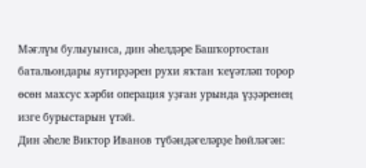Мәғлүм булыуынса, дин әһелдәре Башҡортостан батальондары яугирҙәрен рухи яҡтан ҡеүәтләп торор өсөн махсус хәрби операция уҙған урында үҙҙәренең изге бурыстарын үтәй.
Дин әһеле Виктор Иванов түбәндәгеләрҙе һөйләгән: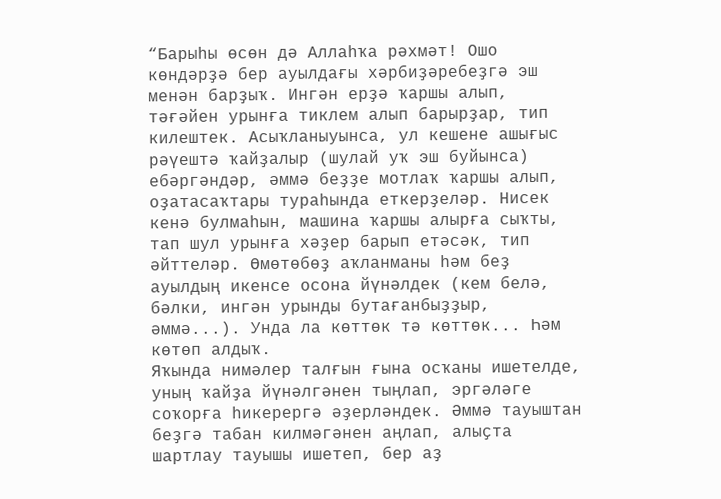“Барыһы өсөн дә Аллаһҡа рәхмәт! Ошо көндәрҙә бер ауылдағы хәрбиҙәребеҙгә эш менән барҙыҡ. Ингән ерҙә ҡаршы алып, тәғәйен урынға тиклем алып барырҙар, тип килештек. Асыҡланыуынса, ул кешене ашығыс рәүештә ҡайҙалыр (шулай уҡ эш буйынса) ебәргәндәр, әммә беҙҙе мотлаҡ ҡаршы алып, оҙатасаҡтары тураһында еткерҙеләр. Нисек кенә булмаһын, машина ҡаршы алырға сыҡты, тап шул урынға хәҙер барып етәсәк, тип әйттеләр. Өмөтөбөҙ аҡланманы һәм беҙ ауылдың икенсе осона йүнәлдек (кем белә, бәлки, ингән урынды бутағанбыҙҙыр, әммә...). Унда ла көттөк тә көттөк... Һәм көтөп алдыҡ.
Яҡында нимәлер талғын ғына осҡаны ишетелде, уның ҡайҙа йүнәлгәнен тыңлап, эргәләге соҡорға һикерергә әҙерләндек. Әммә тауыштан беҙгә табан килмәгәнен аңлап, алыҫта шартлау тауышы ишетеп, бер аҙ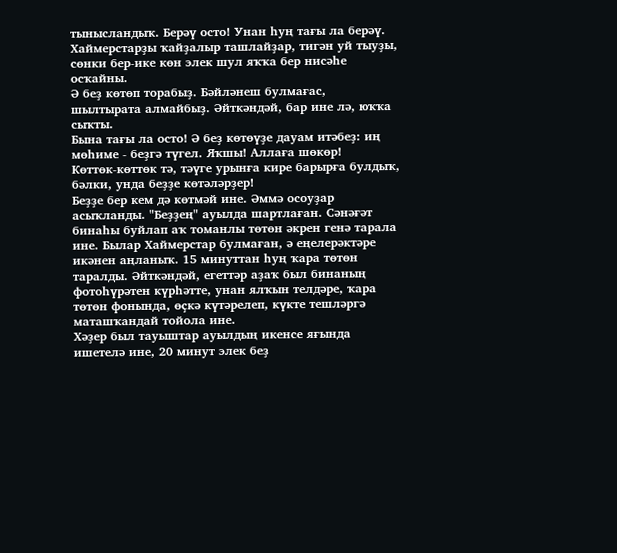тынысландыҡ. Берәү осто! Унан һуң тағы ла берәү. Хаймерстарҙы ҡайҙалыр ташлайҙар, тигән уй тыуҙы, сөнки бер-ике көн элек шул яҡҡа бер нисәһе осҡайны.
Ә беҙ көтөп торабыҙ. Бәйләнеш булмағас, шылтырата алмайбыҙ. Әйткәндәй, бар ине лә, юҡҡа сыҡты.
Бына тағы ла осто! Ә беҙ көтөүҙе дауам итәбеҙ: иң мөһиме - беҙгә түгел. Яҡшы! Аллаға шөкөр!
Көттөк-көттөк тә, тәүге урынға кире барырға булдыҡ, бәлки, унда беҙҙе көтәләрҙер!
Беҙҙе бер кем дә көтмәй ине. Әммә осоуҙар асыҡланды. "Беҙҙең" ауылда шартлаған. Сәнәғәт бинаһы буйлап аҡ томанлы төтөн әкрен генә тарала ине. Былар Хаймерстар булмаған, ә еңелерәктәре икәнен аңланыҡ. 15 минуттан һуң ҡара төтөн таралды. Әйткәндәй, егеттәр аҙаҡ был бинаның фотоһүрәтен күрһәтте, унан ялҡын телдәре, ҡара төтөн фонында, өҫкә күтәрелеп, күкте тешләргә маташҡандай тойола ине.
Хәҙер был тауыштар ауылдың икенсе яғында ишетелә ине, 20 минут элек беҙ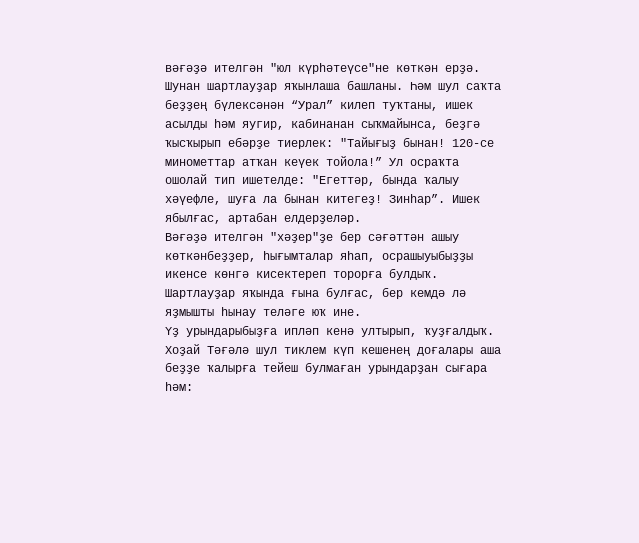вәғәҙә ителгән "юл күрһәтеүсе"не көткән ерҙә. Шунан шартлауҙар яҡынлаша башланы. Һәм шул саҡта беҙҙең бүлексәнән “Урал” килеп туҡтаны, ишек асылды һәм яугир, кабинанан сыҡмайынса, беҙгә ҡысҡырып ебәрҙе тиерлек: "Тайығыҙ бынан! 120-се минометтар атҡан кеүек тойола!” Ул осраҡта ошолай тип ишетелде: "Егеттәр, бында ҡалыу хәүефле, шуға ла бынан китегеҙ! Зинһар”. Ишек ябылғас, артабан елдерҙеләр.
Вәғәҙә ителгән "хәҙер"ҙе бер сәғәттән ашыу көткәнбеҙҙер, һығымталар яһап, осрашыуыбыҙҙы икенсе көнгә кисектереп торорға булдыҡ. Шартлауҙар яҡында ғына булғас, бер кемдә лә яҙмышты һынау теләге юҡ ине.
Үҙ урындарыбыҙға ипләп кенә ултырып, ҡуҙғалдыҡ.
Хоҙай Тәғәлә шул тиклем күп кешенең доғалары аша беҙҙе ҡалырға тейеш булмаған урындарҙан сығара һәм: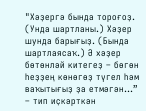"Хәҙергә бында тороғоҙ. (Унда шартланы.) Хәҙер шунда барығыҙ. (Бында шартлаясаҡ.) Ә хәҙер бөтөнләй китегеҙ – бөгөн һеҙҙең көнөгөҙ түгел һәм ваҡытығыҙ ҙа етмәгән...” – тип иҫкәрткән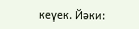кеүек. Йәки: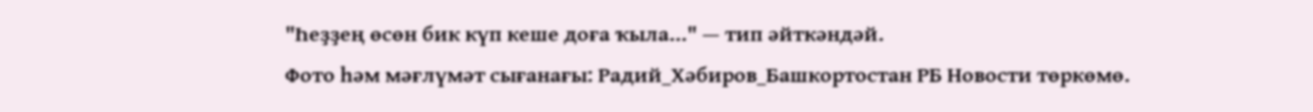"Һеҙҙең өсөн бик күп кеше доға ҡыла..." — тип әйткәндәй.
Фото һәм мәғлүмәт сығанағы: Радий_Хәбиров_Башкортостан РБ Новости төркөмө.